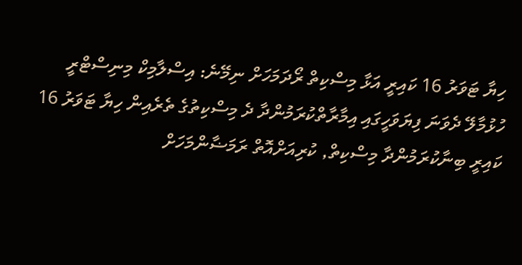ހިޔާ ޓަވަރު 16 ކައިރީ އަޅާ މިސްކިތް ރޯދަމަހަށް ނިމޭނެ: އިސްލާމިކް މިނިސްޓްރީ
ހުޅުމާލޭ ދެވަނަ ފިޔަވަހީގައި އިމާރާތްކުރަމުންދާ ދެ މިސްކިތުގެ ތެރެއިން ހިޔާ ޓަވަރު 16 ކައިރީ ބިނާކުރަމުންދާ މިސްކިތް, ކުރިއަށްއޮތް ރަމަޟާންމަހަށް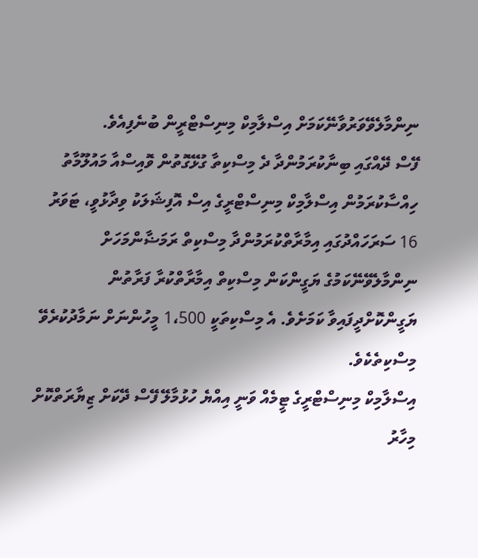ނިންމާލެވޭވަރުވާނޭކަމަށް އިސްލާމިކް މިނިސްޓްރީން ބުނެފިއެވެ.
ފޭސް ދޭއްގައި ބިނާކުރަމުންދާ ދެ މިސްކިތާ ގުޅޭގޮތުން ވޮއިސްއާ މައުލޫމާތު ހިއްސާކުރަމުން އިސްލާމިކް މިނިސްޓްރީގެ އިސް އޮފިޝަލަކު ވިދާޅުވީ، ޓަވަރު 16 ސަރަހައްދުގައި އިމާރާތްކުރަމުންދާ މިސްކިތް ރަމަޟާންމަހަށް ނިންމާލެވޭނޭކަމުގެ ޔަގީންކަން މިސްކިތް އިމާރާތްކުރާ ފަރާތުން ޔަގީންކޮށްދީފައިވާ ކަމަށެވެ. އެ މިސްކިތަކީ 1،500 މީހުންނަށް ނަމާދުކުރެވޭ މިސްކިތެކެވެ.
އިސްލާމިކް މިނިސްޓްރީގެ ޓީމެއް ވަނީ އިއްޔެ ހުޅުމާލޭ ފޭސް ދޭކަށް ޒިޔާރަތްކޮށް މިހާރު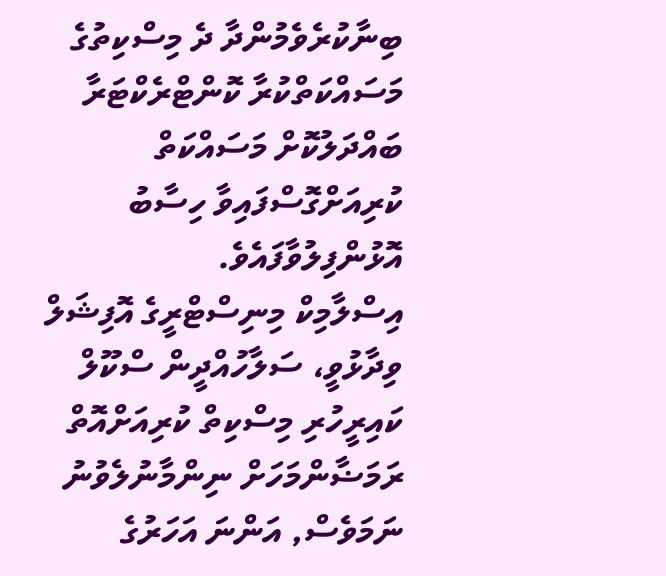ބިނާކުރެވެމުންދާ ދެ މިސްކިތުގެ މަސައްކަތްކުރާ ކޮންޓްރެކްޓަރާ ބައްދަލުކޮށް މަސައްކަތް ކުރިއަށްގޮސްފައިވާ ހިސާބު އޮޅުންފިލުވާފައެވެ.
އިސްލާމިކް މިނިސްޓްރީގެ އޮފިޝަލް ވިދާޅުވީ، ސަލާހުއްދީން ސްކޫލް ކައިރީހުރި މިސްކިތް ކުރިއަށްއޮތް ރަމަޟާންމަހަށް ނިންމާނުލެވުނު ނަމަވެސް, އަންނަ އަހަރުގެ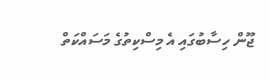ޖޫން ހިސާބުގައި އެ މިސްކިތުގެ މަސައްކަތް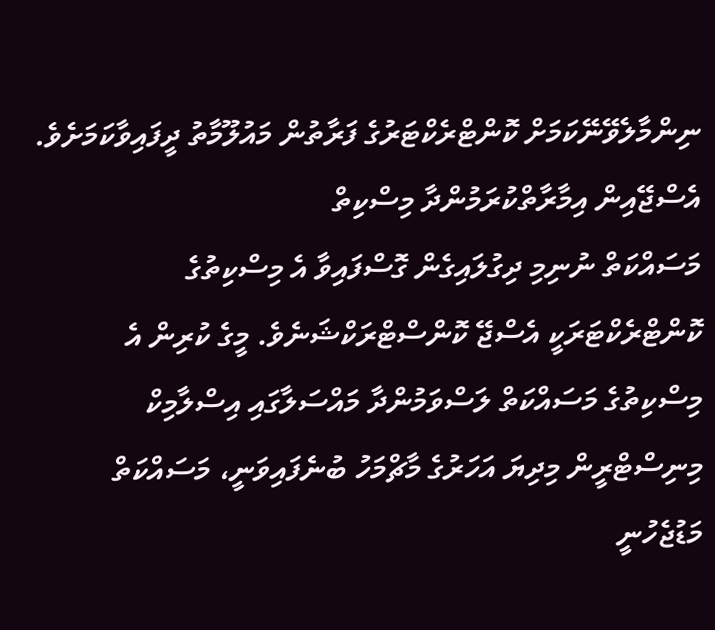ނިންމާލެވޭނޭކަމަށް ކޮންޓްރެކްޓަރުގެ ފަރާތުން މައުލޫމާތު ދީފައިވާކަމަށެވެ.
އެސްޖޭއިން އިމާރާތްކުރަމުންދާ މިސްކިތް
މަސައްކަތް ނުނިމި ދިގުލައިގެން ގޮސްފައިވާ އެ މިސްކިތުގެ ކޮންޓްރެކްޓަރަކީ އެސްޖޭ ކޮންސްޓްރަކްޝަނެވެ. މީގެ ކުރިން އެ މިސްކިތުގެ މަސައްކަތް ލަސްވަމުންދާ މައްސަލާގައި އިސްލާމިކް މިނިސްޓްރީން މިދިޔަ އަހަރުގެ މާޗްމަހު ބުނެފައިވަނީ، މަސައްކަތް މަޑުޖެހުނީ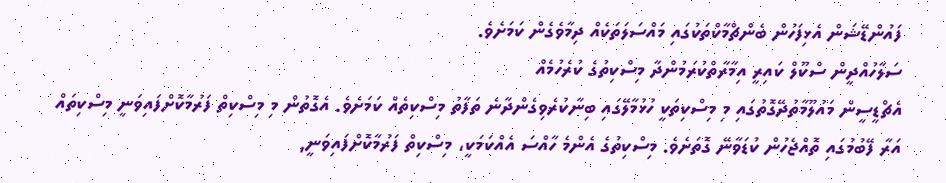ފައުންޑޭޝަން އެޅިފަހުން ބެންޗްމާކްތަކުގައި މައްސަލަތަކެއް ދިމާވެގެން ކަމަށެވެ.
ސަލާހުއްދީން ސްކޫލް ކައިރީ އިމާރާތްކުރަމުންދާ މިސްކިތުގެ ކުރެހުމެއް
އެޗްޑީސީން މައުލޫމާތުދޭގޮތުގައި މި މިސްކިތަކީ ހުޅުމާލޭގައި ބިނާކުރެވިގެންދާނެ ތަފާތު މިސްކިތެއް ކަމަށެވެ. އެގޮތުން މި މިސްކިތް ފަރުމާކޮށްފައިވަނީ މިސްކިތައް އަރާ ފޭބުމުގައި ތޮއްޖެހުން ކުޑަވާނޭ ގޮތަށެވެ. މިސްކިތުގެ އެންމެ ހާއްސަ އެއްކަމަކީ، މިސްކިތް ފަރުމާކޮށްފައިވަނީ,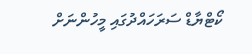ކޯޓްޔާޑް ސަރަހައްދުގައި މީހުންނަށް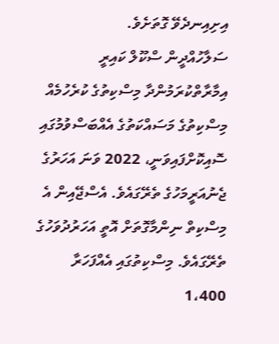އިށިއިނދެވޭ ގޮތަށެވެ.
ސަލާހުއްދީން ސްކޫލް ކައިރީ އިމާރާތްކުރަމުންދާ މިސްކިތުގެ ކުރެހުމެއް
މިސްކިތުގެ މަސައްކަތުގެ އެއްބަސްވުމުގައި ސޮއިކޮށްފައިވަނީ، 2022 ވަނަ އަހަރުގެ ޖެނުއަރީމަހުގެ ތެރޭގައެވެ. އެސްޖޭއިން އެ މިސްކިތް ނިންމާގޮތަށް އޮތީ އަހަރުދުވަހުގެ ތެރޭގައެވެ. މިސްކިތުގައި އެއްފަހަރާ 1،400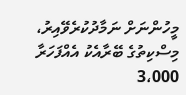މީހުންނަށް ނަމާދުކުރެވޭއިރު، މިސްކިތުގެ ބޭރާއެކު އެއްފަހަރާ 3،000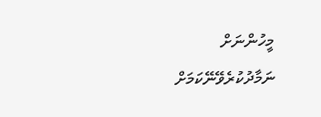މީހުންނަށް ނަމާދުކުރެވޭނޭކަމަށް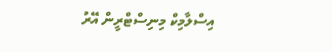އިސްލާމިކް މިނިސްޓްރީން އޭރު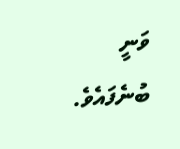ވަނީ ބުނެފައެވެ.